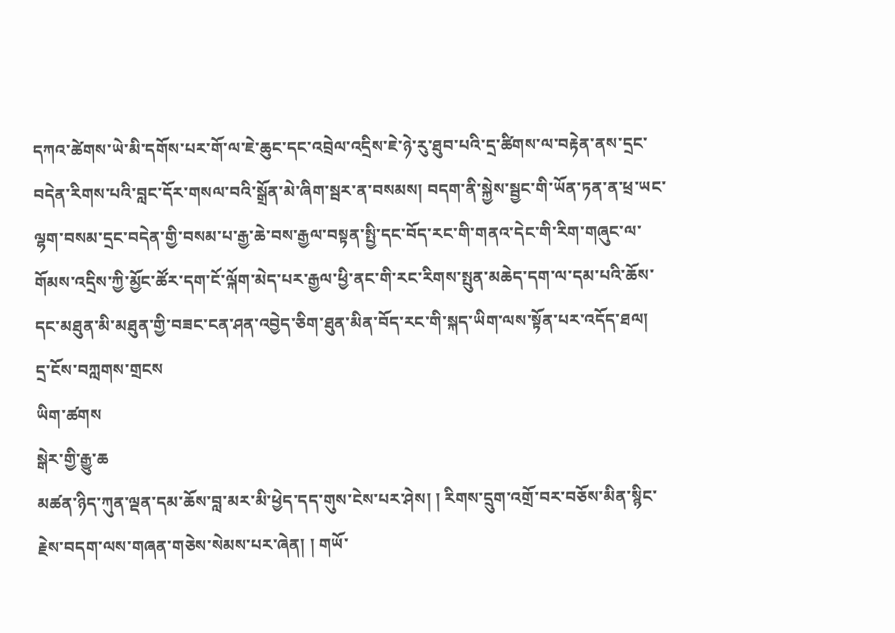དཀའ་ཚེགས་ཡེ་མི་དགོས་པར་གོ་ལ་ཇེ་ཆུང་དང་འབྲེལ་འདྲིས་ཇེ་ཉེ་རུ་ཐུབ་པའི་དྲ་ཚིགས་ལ་བརྟེན་ནས་དྲང་བདེན་རིགས་པའི་བླང་དོར་གསལ་བའི་སྒྲོན་མེ་ཞིག་སྦར་ན་བསམས། བདག་ནི་སྐྱེས་སྦྱང་གི་ཡོན་ཏན་ན་ཕྲ་ཡང་ལྷག་བསམ་དྲང་བདེན་གྱི་བསམ་པ་རྒྱ་ཆེ་བས་རྒྱལ་བསྟན་སྤྱི་དང་བོད་རང་གི་གནའ་དེང་གི་རིག་གཞུང་ལ་གོམས་འདྲིས་ཀྱི་མྱོང་ཚོར་དག་ངོ་ལྐོག་མེད་པར་རྒྱལ་ཕྱི་ནང་གི་རང་རིགས་སྤུན་མཆེད་དག་ལ་དམ་པའི་ཆོས་དང་མཐུན་མི་མཐུན་གྱི་བཟང་ངན་ཤན་འབྱེད་ཅིག་ཐུན་མིན་བོད་རང་གི་སྐད་ཡིག་ལས་སྟོན་པར་འདོད་ཐལ།
དྲ་ངོས་བཀླགས་གྲངས
ཡིག་ཚགས
སྒེར་གྱི་རྒྱུ་ཆ
མཚན་ཉིད་ཀུན་ལྡན་དམ་ཆོས་བླ་མར་མི་ཕྱེད་དད་གུས་ངེས་པར་ཤེས། ། རིགས་དྲུག་འགྲོ་བར་བཅོས་མིན་སྙིང་རྗེས་བདག་ལས་གཞན་གཅེས་སེམས་པར་ཞེན། ། གཡོ་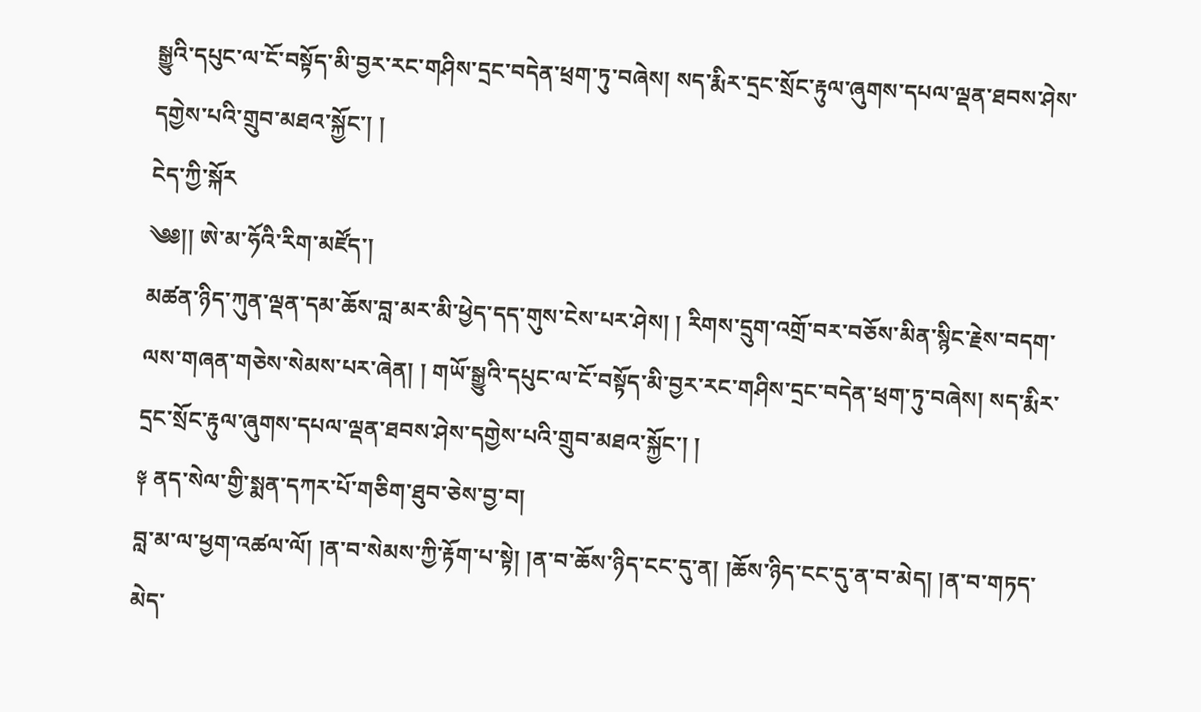སྒྱུའི་དཔུང་ལ་ངོ་བསྟོད་མི་བྱར་རང་གཤིས་དྲང་བདེན་ཕྲག་ཏུ་བཞེས། སད་རྨིར་དྲང་སྲོང་རྟུལ་ཞུགས་དཔལ་ལྡན་ཐབས་ཤེས་དགྱེས་པའི་གྲུབ་མཐའ་སྐྱོང་། །
ངེད་ཀྱི་སྐོར
༄༅།། ཨེ་མ་ཧོའི་རིག་མཛོད་།
མཚན་ཉིད་ཀུན་ལྡན་དམ་ཆོས་བླ་མར་མི་ཕྱེད་དད་གུས་ངེས་པར་ཤེས། ། རིགས་དྲུག་འགྲོ་བར་བཅོས་མིན་སྙིང་རྗེས་བདག་ལས་གཞན་གཅེས་སེམས་པར་ཞེན། ། གཡོ་སྒྱུའི་དཔུང་ལ་ངོ་བསྟོད་མི་བྱར་རང་གཤིས་དྲང་བདེན་ཕྲག་ཏུ་བཞེས། སད་རྨིར་དྲང་སྲོང་རྟུལ་ཞུགས་དཔལ་ལྡན་ཐབས་ཤེས་དགྱེས་པའི་གྲུབ་མཐའ་སྐྱོང་། །
༈ ནད་སེལ་གྱི་སྨན་དཀར་པོ་གཅིག་ཐུབ་ཅེས་བྱ་བ།
བླ་མ་ལ་ཕྱག་འཚལ་ལོ། །ན་བ་སེམས་ཀྱི་རྟོག་པ་སྟེ། །ན་བ་ཆོས་ཉིད་ངང་དུ་ན། །ཆོས་ཉིད་ངང་དུ་ན་བ་མེད། །ན་བ་གཏད་མེད་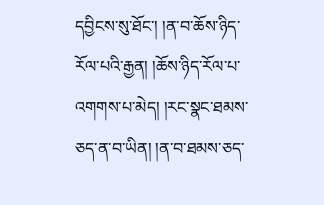དབྱིངས་སུ་ཐོང་། །ན་བ་ཆོས་ཉིད་རོལ་པའི་རྒྱན། །ཆོས་ཉིད་རོལ་པ་འགགས་པ་མེད། །རང་སྣང་ཐམས་ཅད་ན་བ་ཡིན། །ན་བ་ཐམས་ཅད་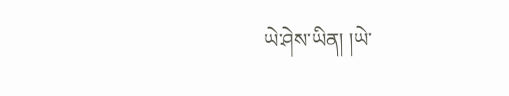ཡེ་ཤེས་ཡིན། །ཡེ་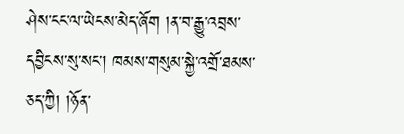ཤེས་ངང་ལ་ཡེངས་མེད་ཞོག །ན་བ་རྒྱུ་འབྲས་དབྱིངས་སུ་སང་། ཁམས་གསུམ་སྐྱེ་འགྲོ་ཐམས་ཅད་ཀྱི། །ཉོན་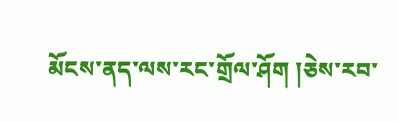མོངས་ནད་ལས་རང་གྲོལ་ཤོག །ཅེས་རབ་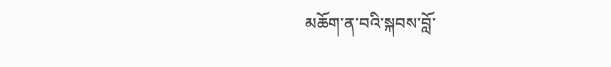མཆོག་ན་བའི་སྐབས་བློ་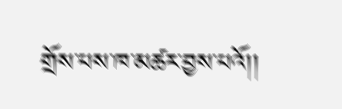གྲོས་པས་ཁ་མཚར་བྱས་པའོ།།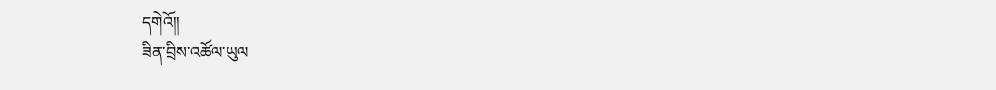དགེའོ།།
ཟིན་བྲིས་འཚོལ་ཡུལ